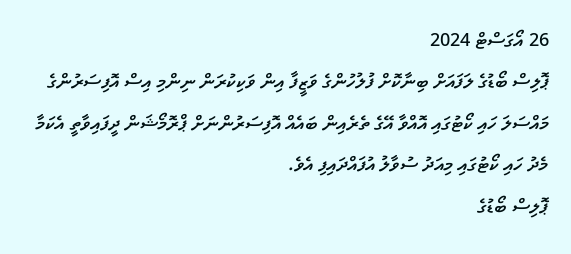26 އޯގަސްޓް 2024
ޕޮލިސް ބޯޑުގެ ލަފައަށް ބިނާކޮށް ފުލުހުންގެ ވަޒީފާ އިން ވަކިކުރަން ނިންމި އިސް އޮފިސަރުންގެ މައްސަލަ ހައި ކޯޓުގައި އޮއްވާ އޭގެ ތެރެއިން ބައެއް އޮފިސަރުންނަށް ޕްރޮމޯޝަން ދީފައިވާތީ އެކަމާ މެދު ހައި ކޯޓުގައި މިއަދު ސުވާލު އުފައްދައިފި އެވެ.
ޕޮލިސް ބޯޑުގެ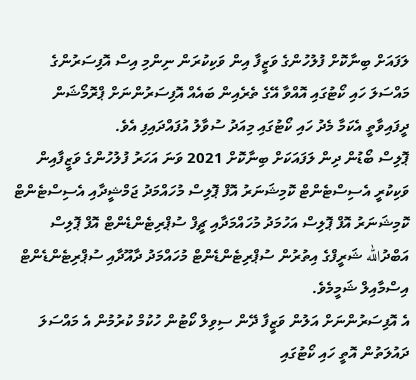ލަފައަށް ބިނާކޮށް ފުލުހުންގެ ވަޒީފާ އިން ވަކިކުރަން ނިންމި އިސް އޮފިސަރުންގެ މައްސަލަ ހައި ކޯޓުގައި އޮއްވާ އޭގެ ތެރެއިން ބައެއް އޮފިސަރުންނަށް ޕްރޮމޯޝަން ދީފައިވާތީ އެކަމާ މެދު ހައި ކޯޓުގައި މިއަދު ސުވާލު އުފައްދައިފި އެވެ.
ޕޮލިސް ބޯޑުން ދިން ލަފައަކަށް ބިނާކޮށް 2021 ވަނަ އަހަރު ފުލުހުންގެ ވަޒީފާއިން ވަކިކުރީ އެސިސްޓެންޓް ކޮމިޝަނަރު އޮފް ޕޮލިސް މުހައްމަދު ޖަމްޝީދާއި އެސިސްޓެންޓް ކޮމިޝަނަރު އޮފް ޕޮލިސް އަހުމަދު މުހައްމަދާއި ޗީފް ސުޕްރިޓެންޑެންޓް އޮފް ޕޮލިސް އަބްދުالله ޝަރީފްގެ އިތުރުން ސުޕްރިޓެންޑެންޓް މުހައްމަދު ދާއޫދާއި ސުޕްރިޓެންޑެންޓް އިސްމާއިލް ޝަމީމެވެ.
އެ އޮފިސަރުންނަށް އަލުން ވަޒީފާ ދޭން ސިވިލް ކޯޓުން ހުކުމް ކުރުމުން އެ މައްސަލަ ދައުލަތުން އޮތީ ހައި ކޯޓުގައި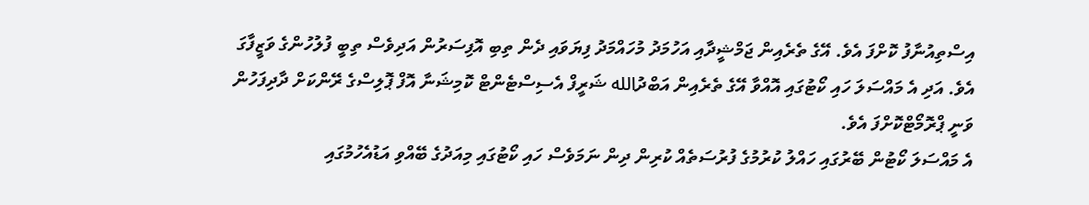އިސްތިއުނާފު ކޮށްފަ އެވެ. އޭގެ ތެރެއިން ޖަމްޝީދާއި އަހުމަދު މުހައްމަދު ފިޔަވައި ދެން ތިބި އޮފިސަރުން އަދިވެސް ތިބީ ފުލުހުންގެ ވަޒީފާގަ އެވެ. އަދި އެ މައްސަލަ ހައި ކޯޓުގައި އޮއްވާ އޭގެ ތެރެއިން އަބްދުالله ޝަރީފް އެސިސްޓެންޓް ކޮމިޝަނާ އޮފް ޕޮލިސްގެ ރޭންކަށް ދާދިފަހުން ވަނީ ޕްރޮމޯޓްކޮށްފަ އެވެ.
އެ މައްސަލަ ކޯޓުން ބޭރުގައި ހައްލު ކުރުމުގެ ފުރުސަތެއް ކުރިން ދިން ނަމަވެސް ހައި ކޯޓުގައި މިއަދުގެ ބޭއްވި އަޑުއެހުމުގައި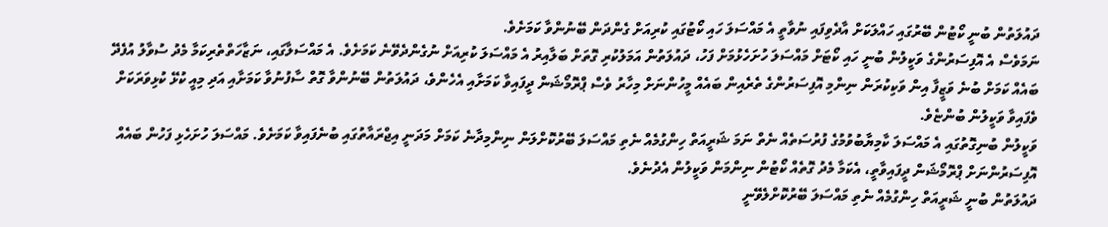ދައުލަތުން ބުނީ ކޯޓުން ބޭރުގައި ހައްލަކަށް އާދެވިފައި ނުވާތީ އެ މައްސަލަ ހައި ކޯޓުގައި ކުރިއަށް ގެންދަން ބޭނުންވާ ކަމަށެވެ.
ނަމަވެސް އެ އޮފިސަރުންގެ ވަކީލުން ބުނީ ހައި ކޯޓަށް މައްސަލަ ހުށަހެޅުމަށް ފަހު، ދައުލަތުން އަމަލުކުރި ގޮތަށް ބަލާއިރު އެ މައްސަލަ ކުރިއަށް ނުގެންދެވޭނެ ކަމަށެވެ. އެ މައްސަލާގައި، ނަޒާހަތްތެރިކަމާ މެދު ސުވާލު އުފެދޭ ބައެއް ކަމަށް ބުނެ ވަޒީފާ އިން ވަކިކުރަން ނިންމި އޮފިސަރުންގެ ތެރެއިން ބައެއް މީހުންނަށް މިހާރު ވެސް ޕްރޮމޯޝަން ދީފައިވާ ކަމަށާއި އެހެންވެ، ދައުލަތުން ބޭނުންވާ ގޮތް ސާފުނުވާ ކަމަށާއި އަދި މިއީ ކުޅޭ ކުޅިވަރަކަށް ވެފައިވާ ވަކީލުން ބުންޏެވެ.
ވަކީލުން ބުނިގޮތުގައި އެ މައްސަލަ ކާމިޔާބުވުމުގެ ފުރުސަތެއް ނެތް ނަމަ ޝަރީއަތް ހިންގުމެއް ނެތި މައްސަލަ ބޭރުކޮށްލަން ނިންމިދާނެ ކަމަށް މަދަނީ އިޖްރައާތުގައި ބުނެފައިވާ ކަމަށެވެ. މައްސަލަ ހުށަހެޅި ފަހުން ބައެއް އޮފިސަރުންނަށް ޕްރޮމޯޝަން ދީފައިވާތީ، އެކަމާ މެދު ގޮތެއް ކޯޓުން ނިންމަން ވަކީލުން އެދުނެވެ.
ދައުލަތުން ބުނީ ޝަރީއަތް ހިންގުމެއް ނެތި މައްސަލަ ބޭރުކޮށްލެވޭނީ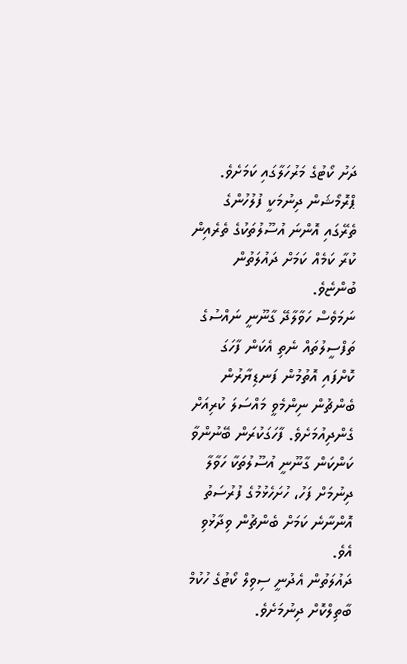ދަށު ކޯޓުގެ މަރުހަލާގައި ކަމަށެވެ. ޕްރޮމޯޝަން ދިނުމަކީ ފުލުހުންގެ ތެރޭގައި އޮންނަ އުސޫލުތަކުގެ ތެރެއިން ކުރާ ކަމެއް ކަމަށް ދައުލަތުން ބުންޏެވެ.
ނަމަވެސް ހަވާލާދޭ ގާނޫނީ ނައްސުގެ ތަފްސީލުތައް ނެތި އެކަން ފާހަގަ ކޮށްފައި އޮތުމުން ފަނޑިޔާރުން ބެންޗުން ނިންމެވީ މައްސަލަ ކުރިއަށް ގެންދިއުމަށެވެ. ފާހަގަކުރަން ބޭނުންވާ ކަންކަން ގާނޫނީ އުސޫލުތަކާ ހަވާލާ ދިނުމަށް ފަހު، ހުށަހެޅުމުގެ ފުރުސަތު އޮންނާނެ ކަމަށް ބެންޗުން ވިދާޅުވި އެވެ.
ދައުލަތުން އެދުނީ ސިވިލް ކޯޓުގެ ހުކުމް ބާތިލްކޮށް ދިނުމަށެވެ.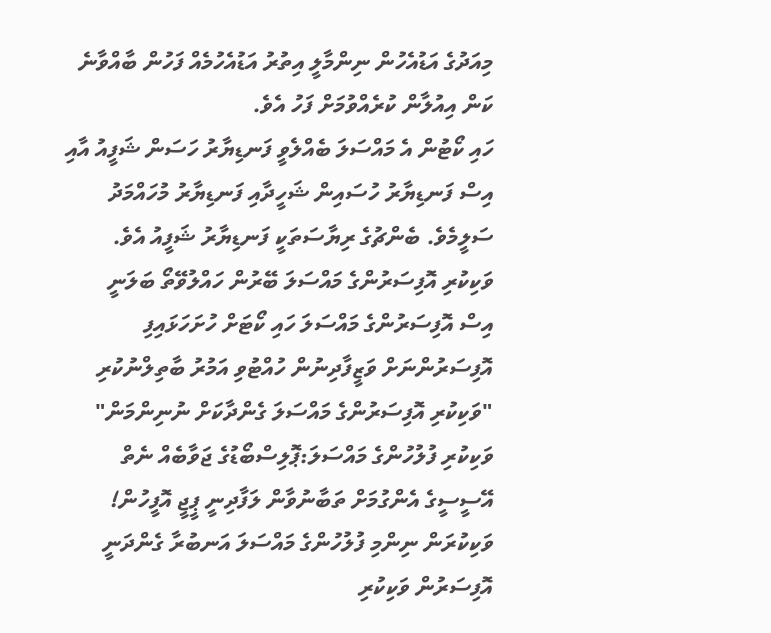މިއަދުގެ އަޑުއެހުން ނިންމާލީ އިތުރު އަޑުއެހުމެއް ފަހުން ބާއްވާނެ ކަން އިއުލާން ކުރެއްވުމަށް ފަހު އެވެ.
ހައި ކޯޓުން އެ މައްސަލަ ބެއްލެވީ ފަނޑިޔާރު ހަސަން ޝަފީއު އާއި އިސް ފަނޑިޔާރު ހުސައިން ޝަހީދާއި ފަނޑިޔާރު މުހައްމަދު ސަލީމެވެ. ބެންޗުގެ ރިޔާސަތަކީ ފަނޑިޔާރު ޝަފީއު އެވެ.
ވަކިކުރި އޮފިސަރުންގެ މައްސަލަ ބޭރުން ހައްލުވޭތޯ ބަލަނީ
އިސް އޮފިސަރުންގެ މައްސަލަ ހައި ކޯޓަށް ހުށަހަޅައިފި
އޮފިސަރުންނަށް ވަޒީފާދިނުން ހުއްޓުވި އަމުރު ބާތިލްނުކުރި
"ވަކިކުރި އޮފިސަރުންގެ މައްސަލަ ގެންދާކަށް ނުނިންމަން"
ވަކިކުރި ފުލުހުންގެ މައްސަލަ:ޕޮލިސްބޯޑުގެ ޖަވާބެއް ނެތް
އޭސީސީގެ އެންގުމަށް ތަބާނުވާން ލަފާދިނީ ޕީޖީ އޮފީހުން!
ވަކިކުރަން ނިންމި ފުލުހުންގެ މައްސަލަ އަނބުރާ ގެންދަނީ
އޮފިސަރުން ވަކިކުރި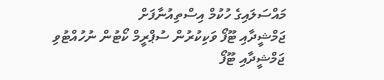މައްސަލައިގެ ހުކުމް އިސްތިއުނާފަށް
ޖަމްޝީދާއި ޓޫފޯ ވަކިކުރުން ސުޕްރީމް ކޯޓުން ނުހުއްޓުވި
ޖަމްޝީދާއި ޓޫފޯ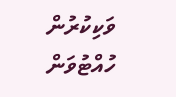ވަކިކުރުން ހުއްޓުވަން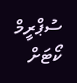ސުޕްރީމް ކޯޓަށް